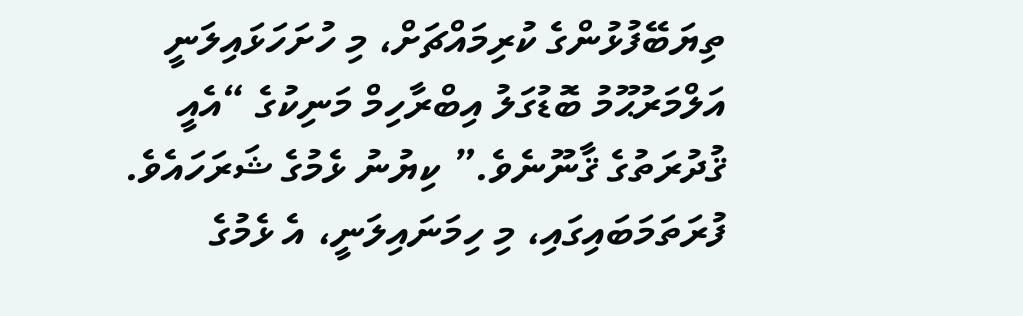ތިޔަބޭފުޅުންގެ ކުރިމައްޗަށް، މި ހުށަހަޅައިލަނީ އަލްމަރުޙޫމު ބޮޑުގަލު އިބްރާހިމް މަނިކުގެ “އެއީ ޤުދުރަތުގެ ޤާނޫނެވެ.” ކިޔުނު ޅެމުގެ ޝަރަހައެވެ. ފުރަތަމަބައިގައި، މި ހިމަނައިލަނީ، އެ ޅެމުގެ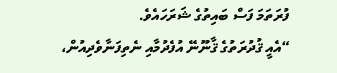ފުރަތަމަ ފަސް ބައިތުގެ ޝަރަހައެވެ.
“އެއީ ޤުދުރަތުގެ ޤާނޫނޭ އުފެދުމާއި ނެތިފަނާވެދިއުން،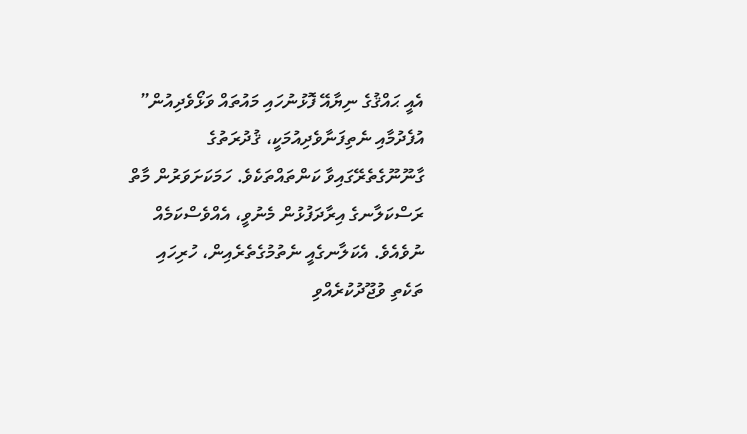އެއީ ޙައްޤުގެ ނިޔާއޭ ފޮޅުނުހައި މައުތައް ވަޅޯވެދިއުން”
އުފެދުމާއި ނެތިފަނާވެދިއުމަކީ، ޤުދުރަތުގެ ގާނޫނޫގެތެރޭގައިވާ ކަންތައްތަކެވެ. ހަމަކަށަވަރުން މާތް ރަސްކަލާނގެ އިރާދަފުޅުން މެނުވީ، އެއްވެސްކަމެއް ނުވެއެވެ. އެކަލާނގެއީ ނެތުމުގެތެރެއިން، ހުރިހައި ތަކެތި ވުޖޫދުކުރެއްވި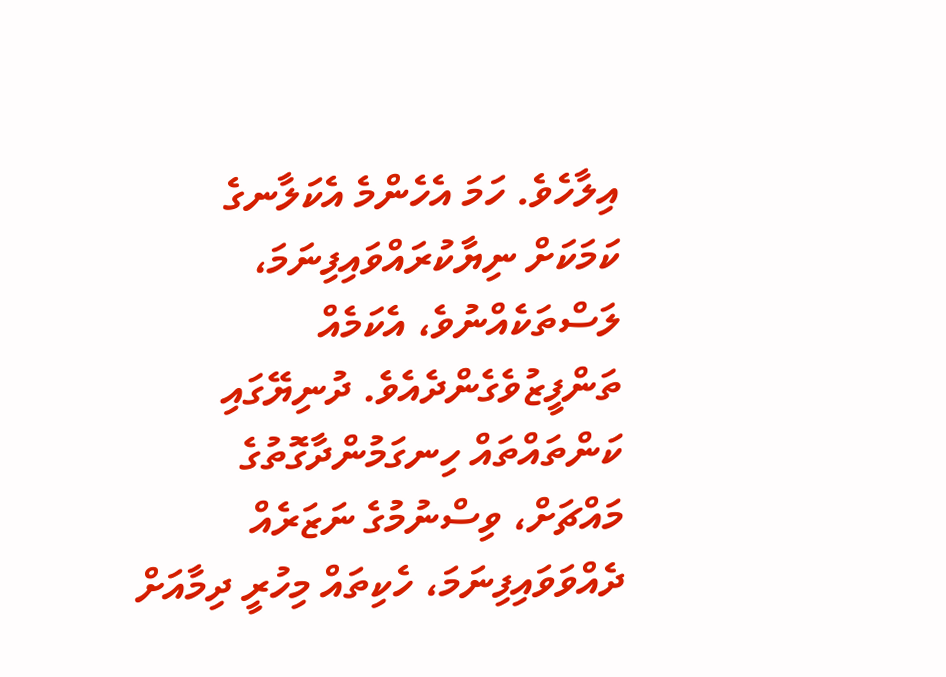އިލާހެވެ. ހަމަ އެހެންމެ އެކަލާނގެ ކަމަކަށް ނިޔާކުރައްވައިފިނަމަ، ލަސްތަކެއްނުވެ، އެކަމެއް ތަންފީޒުވެގެންދެއެވެ. ދުނިޔޭގައި ކަންތައްތައް ހިނގަމުންދާގޮތުގެ މައްޗަށް، ވިސްނުމުގެ ނަޒަރެއް ދެއްވަވައިފިނަމަ، ހެކިތައް މިހުރީ ދިމާއަށް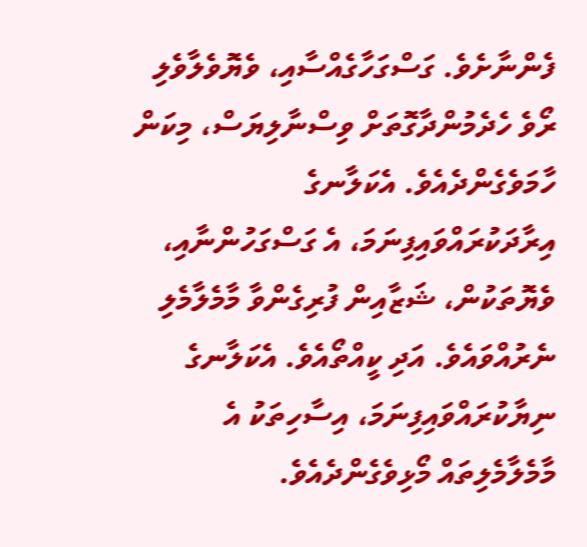ފެންނާށެވެ. ގަސްގަހާގެއްސާއި، ވެޔޮވެލާވެލި ރޯވެ ހެދެމުންދާގޮތަށް ވިސްނާލިޔަސް، މިކަން ހާމަވެގެންދެއެވެ. އެކަލާނގެ އިރާދަކުރައްވައިފިނަމަ، އެ ގަސްގަހުންނާއި، ވެޔޮތަކުން، ޝަޒާއިން ފުރިގެންވާ މާމެލާމެލި ނެރުއްވައެވެ. އަދި ކީއްތޯއެވެ. އެކަލާނގެ ނިޔާކުރައްވައިފިނަމަ، އިސާހިތަކު އެ މާމެލާމެލިތައް މޯޅިވެގެންދެއެވެ.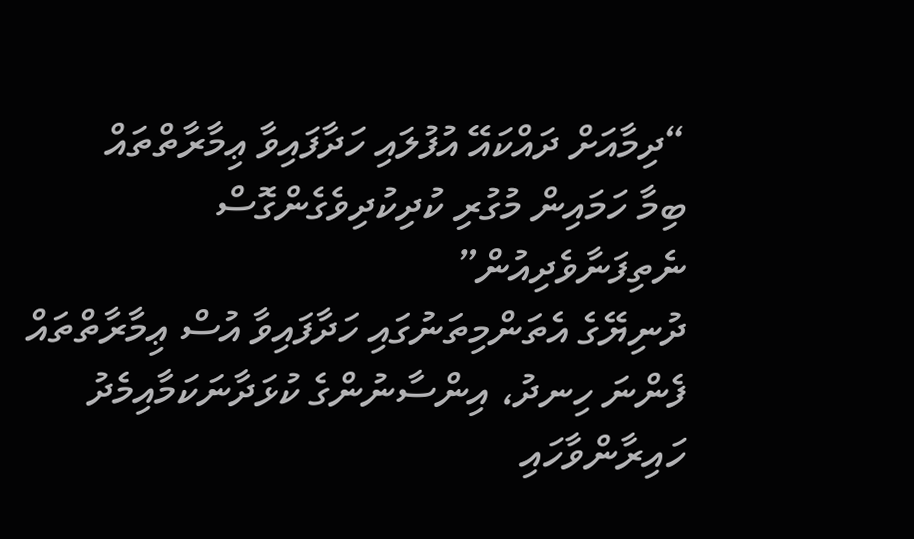“ދިމާއަށް ދައްކައޭ އުފުލައި ހަދާފައިވާ ޢިމާރާތްތައް
ބިމާ ހަމައިން މުގުރި ކުދިކުދިވެގެންގޮސް ނެތިފަނާވެދިއުން”
ދުނިޔޭގެ އެތަންމިތަނުގައި ހަދާފައިވާ އުސް ޢިމާރާތްތައް ފެންނަ ހިނދު، އިންސާނުންގެ ކުޅަދާނަކަމާއިމެދު ހައިރާންވާހައި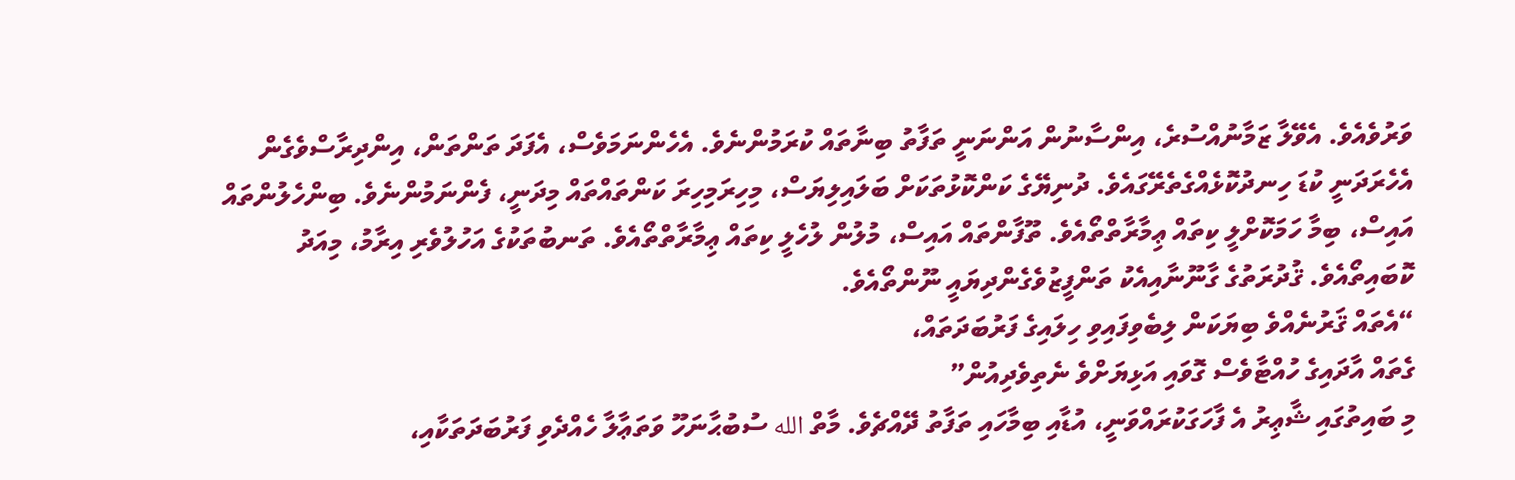ވަރުވެއެވެ. އެވޭލާ ޒަމާނުއްސުރެ، އިންސާނުން އަންނަނީ ތަފާތު ބިނާތައް ކުރަމުންނެވެ. އެހެންނަމަވެސް، އެފަދަ ތަންތަން، އިންދިރާސްވެގެން އެހެރަދަނީ ކުޑަ ހިނދުކޮޅެއްގެތެރޭގައެވެ. ދުނިޔޭގެ ކަންކޮޅުތަކަށް ބަލައިލިޔަސް، މިހިރަމިހިރަ ކަންތައްތައް މިދަނީ، ފެންނަމުންނެވެ. ބިންހެލުންތައް އައިސް، ބިމާ ހަމަކޮށްލީ ކިތައް ޢިމާރާތްތޯއެވެ. ތޫފާންތައް އައިސް، މުލުން ލުހެލީ ކިތައް ޢިމާރާތްތޯއެވެ. ތަނބުތަކުގެ އަހުލުވެރި އިރާމު، މިއަދު ކޮބައިތޯއެވެ. ޤުދުރަތުގެ ގާނޫނާއިއެކު ތަންފީޒުވެގެންދިޔައީ ނޫންތޯއެވެ.
“އެތައް ޤަރުނެއްވެ ބިޔަކަން ލިބެވިފައިވި ހިލައިގެ ފަރުބަދަތައް،
ގެތައް އާދައިގެ ހުއްޓާވެސް ގޮވައި އަޅިޔަށްވެ ނެތިވެދިއުން”
މި ބައިތުގައި ޝާޢިރު އެ ފާހަގަކުރައްވަނީ، އުޑާއި ބިމާހައި ތަފާތު ދޭއްޗެވެ. މާތް الله ސުބުޙާނަހޫ ވަތަޢާލާ ހެއްދެވި ފަރުބަދަތަކާއި،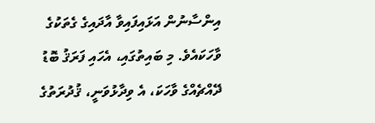އިންސާނުން އަޅައިފައިވާ އާދައިގެ ގެތަކުގެ ވާހަކައެވެ. މި ބައިތުގައި، އެހައި ފަރަޤު ބޮޑު ދޭއްޗެއްގެ ވާހަކަ، އެ ވިދާޅުވަނީ، ޤުދުރަތުގެ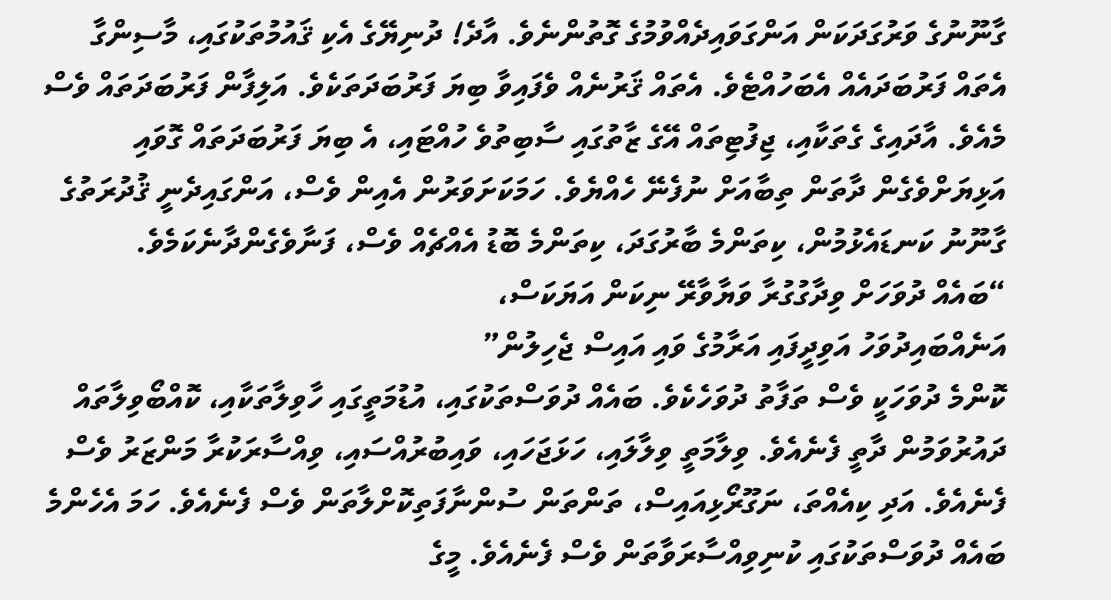ގާނޫނުގެ ވަރުގަދަކަން އަންގަވައިދެއްވުމުގެ ގޮތުންނެވެ. އާދެ! ދުނިޔޭގެ އެކި ޤައުމުތަކުގައި، މާސިންގާ އެތައް ފަރުބަދައެއް އެބަހުއްޓެވެ. އެތައް ޤަރުނެއް ވެފައިވާ ބިޔަ ފަރުބަދަތަކެވެ. އަލިފާން ފަރުބަދަތައް ވެސް މެއެވެ. އާދައިގެ ގެތަކާއި، ޖިފުޓިތައް އޭގެ ޒާތުގައި ސާބިތުވެ ހުއްޓައި، އެ ބިޔަ ފަރުބަދަތައް ގޮވައި އަޅިޔަށްވެގެން ދާތަން ތިބާއަށް ނުފެނޭ ހެއްޔެވެ. ހަމަކަށަވަރުން އެއިން ވެސް، އަންގައިދެނީ ޤުދުރަތުގެ ގާނޫނު ކަނޑައެޅުމުން، ކިތަންމެ ބާރުގަދަ، ކިތަންމެ ބޮޑު އެއްޗެއް ވެސް، ފަނާވެގެންދާނެކަމެވެ.
“ބައެއް ދުވަހަށް ވިދާގުގުރާ ވަޔާވާރޭ ނިކަން އަޔަކަސް،
އަނެއްބައިދުވަހު އަވިދީފައި އަރާމުގެ ވައި އައިސް ޖެހިލުން”
ކޮންމެ ދުވަހަކީ ވެސް ތަފާތު ދުވަހެކެވެ. ބައެއް ދުވަސްތަކުގައި، އުޑުމަތީގައި ހާވިލާތަކާއި، ކޮއްބޯވިލާތައް ދައުރުވަމުން ދާތީ ފެނެއެވެ. ވިލާމަތީ ވިލާލައި، ހަޅަޖަހައި، ވައިބުރުއްސައި، ވިއްސާރަކުރާ މަންޒަރު ވެސް ފެނެއެވެ. އަދި ކިއެއްތަ، ނަގޫރޯޅިއައިސް، ތަންތަން ސުންނާފަތިކޮށްލާތަން ވެސް ފެނެއެވެ. ހަމަ އެހެންމެ ބައެއް ދުވަސްތަކުގައި ކުނިވިއްސާރަވާތަން ވެސް ފެނެއެވެ. މީގެ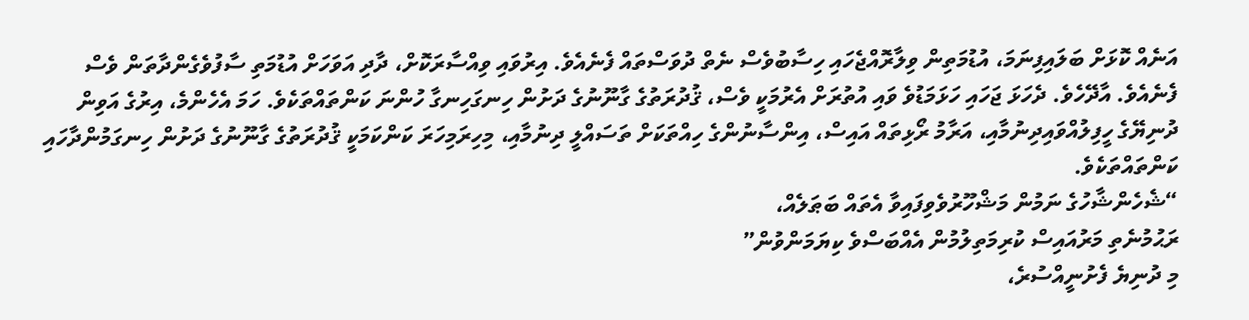އަނެއް ކޮޅަށް ބަލައިފިނަމަ، އުޑުމަތިން ވިލާރޮއްޖެހައި ހިސާބުވެސް ނެތް ދުވަސްތައް ފެނެއެވެ. އިރުވައި ވިއްސާރަކޮށް، ދާދި އަވަހަށް އުޑުމަތި ސާފުވެގެންދާތަން ވެސް ފެނެއެވެ. އާދޭހެވެ. ދެހަޅަ ޖަހައި ހަޅަމަޑުވެ ވައި އުތުރަށް އެރުމަކީ ވެސް، ޤުދުރަތުގެ ގާނޫނުގެ ދަށުން ހިނގަހިނގާ ހުންނަ ކަންތައްތަކެވެ. ހަމަ އެހެންމެ، އިރުގެ އަވިން ދުނިޔޭގެ ހީފިލުއްވައިދިނުމާއި، އަރާމު ރޯޅިތައް އައިސް، އިންސާނުންގެ ހިއްތަކަށް ތަސައްލީ ދިނުމާއި، މިހިރަމިހަރަ ކަންކަމަކީ ޤުދުރަތުގެ ގާނޫނުގެ ދަށުން ހިނގަމުންދާހައި ކަންތައްތަކެވެ.
“ޝެހެންޝާހުގެ ނަމުން މަޝްހޫރުވެވިފައިވާ އެތައް ބަޠަލެއް،
ރަޙުމުނެތި މަރުއައިސް ކުރިމަތިލުމުން އެއްބަސްވެ ކިޔަމަންވުން”
މި ދުނިޔެ ފެށުނީއްސުރެ،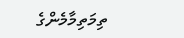ތިމަތިމާމެންގެ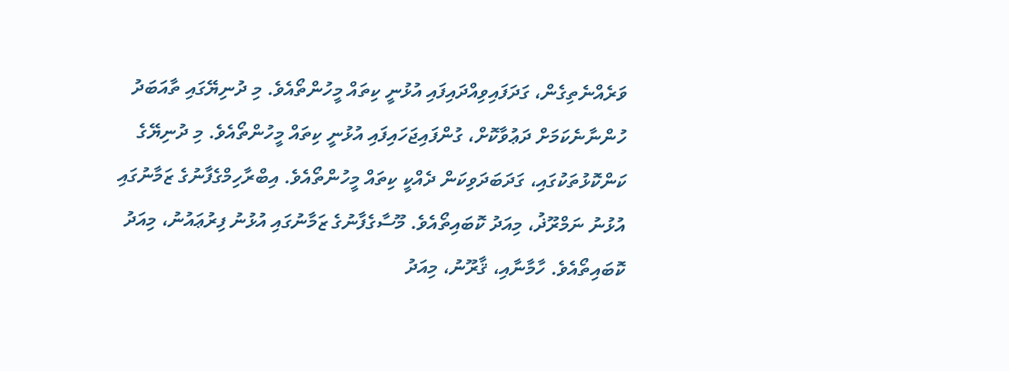ވަރެއްނެތިގެން، ގަދަފައިވިއްދައިފައި އުޅުނީ ކިތައް މީހުންތޯއެވެ. މި ދުނިޔޭގައި ތާއަބަދު ހުންނާނެކަމަށް ދަޢުވާކޮށް، ގުންފައިޖަހައިފައި އުޅުނީ ކިތައް މީހުންތޯއެވެ. މި ދުނިޔޭގެ ކަންކޮޅުތަކުގައި، ގަދަބަދަވިކަން ދެއްކީ ކިތައް މީހުންތޯއެވެ. އިބްރާހިމްގެފާނުގެ ޒަމާނުގައި އުޅުނު ނަމްރޫޛު، މިއަދު ކޮބައިތޯއެވެ. މޫސާގެފާނުގެ ޒަމާނުގައި އުޅުނު ފިރުޢައުނު، މިއަދު ކޮބައިތޯއެވެ. ހާމާނާއި، ޤާރޫނު، މިއަދު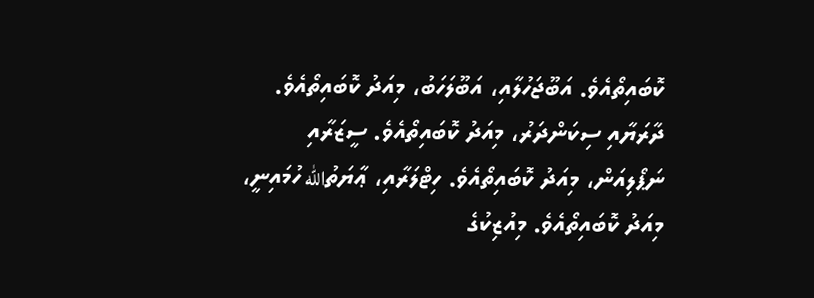ކޮބައިތޯއެވެ. އަބޫޖަހުލާއި، އަބޫލަހަބު، މިއަދު ކޮބައިތޯއެވެ. ދާރަޔާއި ސިކަންދަރު، މިއަދު ކޮބައިތޯއެވެ. ސީޒަރާއި ނަޕޯލިއަން، މިއަދު ކޮބައިތޯއެވެ. ހިޓްލަރާއި، ޢާޔަތުالله ހުމައިނީ، މިއަދު ކޮބައިތޯއެވެ. މިއުޒިކުގެ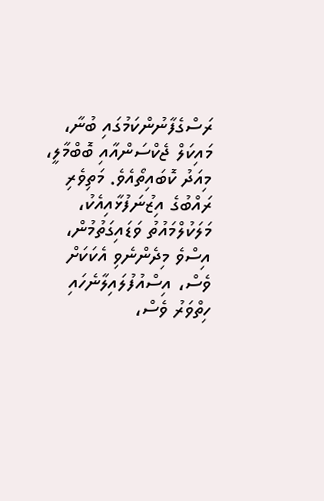ރަސްގެފާނުންކަމުގައި ބުނާ، މައިކަލް ޖެކްސަންއާއި ބޮބްމާލީ، މިއަދު ކޮބައިތޯއެވެ. މަތިވެރި ރައްބުގެ އިޒުނަފުޅާއިއެކު، މަލަކުލްމައުތު ވަޑައިގަތުމުން، އިސްވެ މިދެންނެވި އެކަކަށް ވެސް، އިސްއުފުލައިލާނެހައި ހިތްވަރު ވެސް،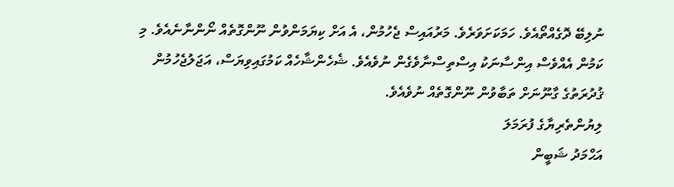ނުލިބޭ ދޮގެއްތޯއެވެ. ހަމަކަށަވަރެވެ. މަރުއައިސް ޖެހުމުން، އެ އަށް ކިޔަމަންވުން ނޫންގޮތެއް ނޯންނާނެއެވެ. މި ކަމުން އެއްވެސް އިންސާނަކު އިސްތިސްނާވެގެން ނުވެއެވެ. ޝެހެންޝާހެއް ކަމުގައިވިޔަސް، އަޖަލުޖެހުމުން ޤުދުރަތުގެ ގާނޫނަށް ތަބާވުން ނޫންގޮތެއް ނުވެއެވެ.
ލިޔުންތެރިޔާގެ ފުރަމަލަ
އަޙްމަދު ޝަބީން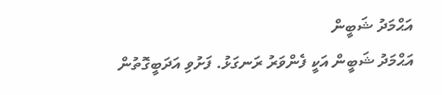އަޙްމަދު ޝަބީން
އަޙްމަދު ޝަބީން އަކީ ފެންވަރު ރަނގަޅު. ފަށުވި އަދަބީގޮތުން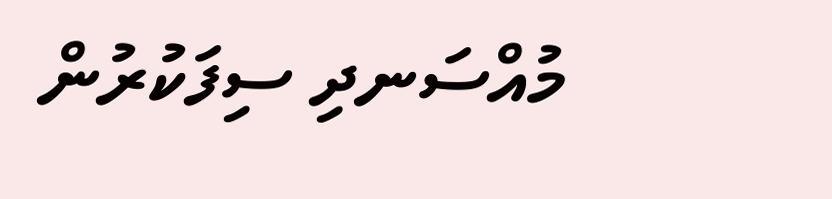މުއްސަނދި ސިފަކުރުން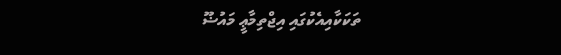ތަކަކާއިއެކުގައި އިޖްތިމާޢީ މައުޟޫ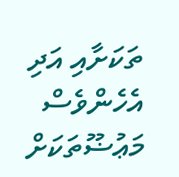ތަކަށާއި އަދި އެހެންވެސް މަޢުޟޫތަކަށް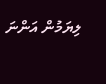ލިޔަމުން އަންނަ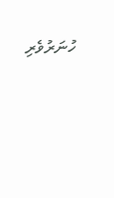ހުނަރުވެރި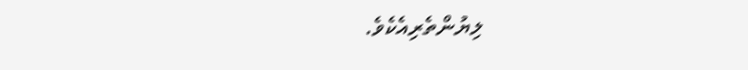ލިޔުންތެރިއެކެވެ.